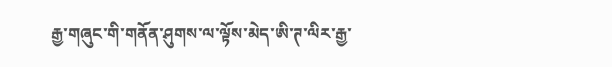རྒྱ་གཞུང་གི་གནོན་ཤུགས་ལ་ལྟོས་མེད་ཨི་ཊ་ལིར་རྒྱ་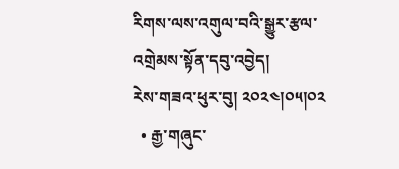རིགས་ལས་འགུལ་བའི་སྒྱུར་རྩལ་འགྲེམས་སྟོན་དབུ་འབྱེད།
རེས་གཟའ་ཕུར་བུ། ༢༠༢༤།༠༥།༠༢
  • རྒྱ་གཞུང་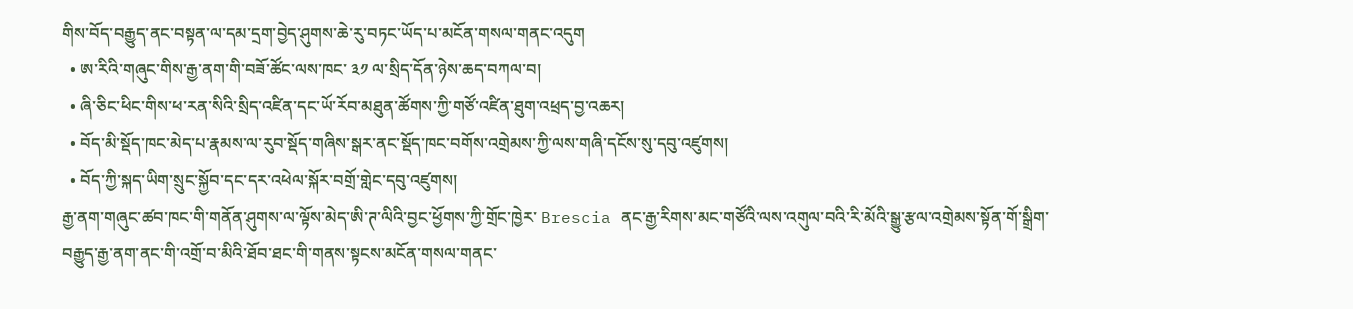གིས་བོད་བརྒྱུད་ནང་བསྟན་ལ་དམ་དྲག་བྱེད་ཤུགས་ཆེ་རུ་བཏང་ཡོད་པ་མངོན་གསལ་གནང་འདུག
  • ཨ་རིའི་གཞུང་གིས་རྒྱ་ནག་གི་བཟོ་ཚོང་ལས་ཁང་ ༣༡ ལ་སྲིད་དོན་ཉེས་ཆད་བཀལ་བ།
  • ཞི་ཅིང་ཕིང་གིས་ཕ་རན་སིའི་སྲིད་འཛིན་དང་ཡོ་རོབ་མཐུན་ཚོགས་ཀྱི་གཙོ་འཛིན་ཐུག་འཕྲད་བྱ་འཆར།
  • བོད་མི་སྡོད་ཁང་མེད་པ་རྣམས་ལ་རུབ་སྡོད་གཞིས་སྒར་ནང་སྡོད་ཁང་བགོས་འགྲེམས་ཀྱི་ལས་གཞི་དངོས་སུ་དབུ་འཛུགས།
  • བོད་ཀྱི་སྐད་ཡིག་སྲུང་སྐྱོབ་དང་དར་འཕེལ་སྐོར་བགྲོ་གླེང་དབུ་འཛུགས།
རྒྱ་ནག་གཞུང་ཚབ་ཁང་གི་གནོན་ཤུགས་ལ་ལྟོས་མེད་ཨི་ཊ་ལིའི་བྱང་ཕྱོགས་ཀྱི་གྲོང་ཁྱེར་ Brescia ནང་རྒྱ་རིགས་མང་གཙོའི་ལས་འགུལ་བའི་རི་མོའི་སྒྱུ་རྩལ་འགྲེམས་སྟོན་གོ་སྒྲིག་བརྒྱུད་རྒྱ་ནག་ནང་གི་འགྲོ་བ་མིའི་ཐོབ་ཐང་གི་གནས་སྟངས་མངོན་གསལ་གནང་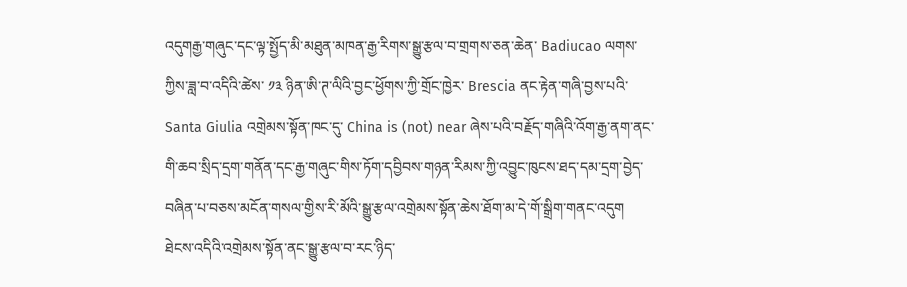འདུགརྒྱ་གཞུང་དང་ལྟ་སྤྱོད་མི་མཐུན་མཁན་རྒྱ་རིགས་སྒྱུ་རྩལ་བ་གྲགས་ཅན་ཆེན་ Badiucao ལགས་ཀྱིས་ཟླ་བ་འདིའི་ཚེས་ ༡༣ ཉིན་ཨི་ཊ་ལིའི་བྱང་ཕྱོགས་ཀྱི་གྲོང་ཁྱེར་ Brescia ནང་རྟེན་གཞི་བྱས་པའི་ Santa Giulia འགྲེམས་སྟོན་ཁང་དུ་ China is (not) near ཞེས་པའི་བརྗོད་གཞིའི་འོག་རྒྱ་ནག་ནང་གི་ཆབ་སྲིད་དྲག་གནོན་དང་རྒྱ་གཞུང་གིས་ཏོག་དབྱིབས་གཉན་རིམས་ཀྱི་འབྱུང་ཁུངས་ཐད་དམ་དྲག་བྱེད་བཞིན་པ་བཅས་མངོན་གསལ་གྱིས་རི་མོའི་སྒྱུ་རྩལ་འགྲེམས་སྟོན་ཆེས་ཐོག་མ་དེ་གོ་སྒྲིག་གནང་འདུག
ཐེངས་འདིའི་འགྲེམས་སྟོན་ནང་སྒྱུ་རྩལ་བ་རང་ཉིད་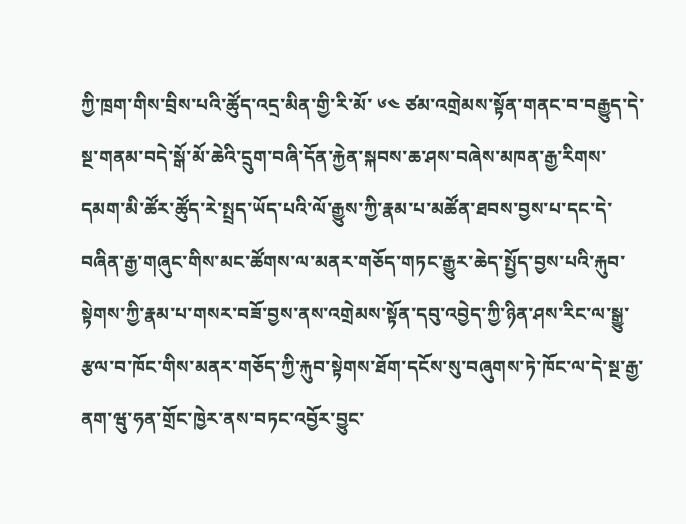ཀྱི་ཁྲག་གིས་བྲིས་པའི་ཚོུད་འདྲ་མིན་གྱི་རི་མོ་ ༦༤ ཙམ་འགྲེམས་སྟོན་གནང་བ་བརྒྱུད་དེ་སྔ་གནམ་བདེ་སྒོ་མོ་ཆེའི་དྲུག་བཞི་དོན་རྐྱེན་སྐབས་ཆ་ཤས་བཞེས་མཁན་རྒྱ་རིགས་དམག་མི་ཚོར་ཚོུད་རེ་སྤྲད་ཡོད་པའི་ལོ་རྒྱུས་ཀྱི་རྣམ་པ་མཚོན་ཐབས་བྱས་པ་དང་དེ་བཞིན་རྒྱ་གཞུང་གིས་མང་ཚོགས་ལ་མནར་གཅོད་གཏང་རྒྱུར་ཆེད་སྤྱོད་བྱས་པའི་རྐུབ་སྟེགས་ཀྱི་རྣམ་པ་གསར་བཟོ་བྱས་ནས་འགྲེམས་སྟོན་དབུ་འབྱེད་ཀྱི་ཉིན་ཤས་རིང་ལ་སྒྱུ་རྩལ་བ་ཁོང་གིས་མནར་གཅོད་ཀྱི་རྐུབ་སྟེགས་ཐོག་དངོས་སུ་བཞུགས་ཏེ་ཁོང་ལ་དེ་སྔ་རྒྱ་ནག་ཝུ་ཧན་གྲོང་ཁྱེར་ནས་བཏང་འབྱོར་བྱུང་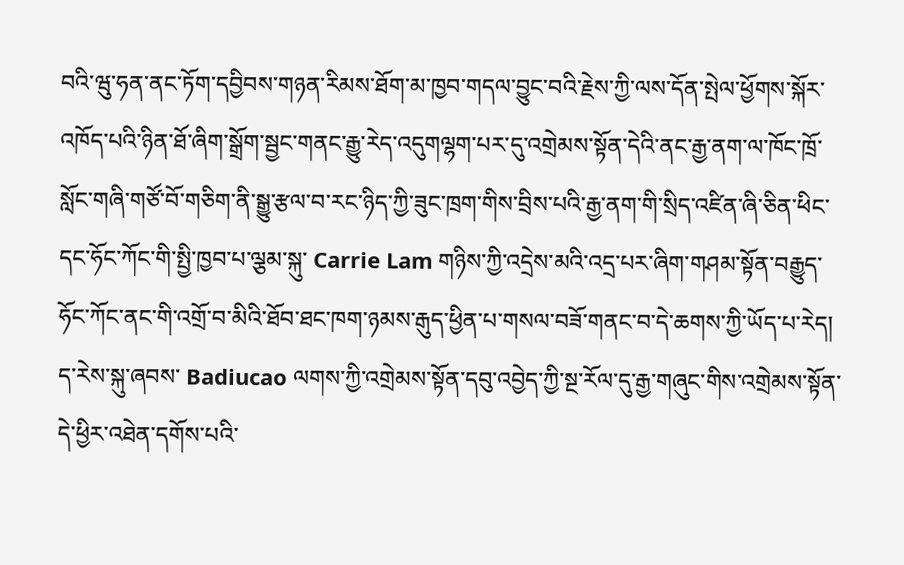བའི་ཝུ་ཧན་ནང་ཏོག་དབྱིབས་གཉན་རིམས་ཐོག་མ་ཁྱབ་གདལ་བྱུང་བའི་རྗེས་ཀྱི་ལས་དོན་སྤེལ་ཕྱོགས་སྐོར་འཁོད་པའི་ཉིན་ཐོ་ཞིག་སྒྲོག་སྦྱང་གནང་རྒྱུ་རེད་འདུགལྷག་པར་དུ་འགྲེམས་སྟོན་དེའི་ནང་རྒྱ་ནག་ལ་ཁོང་ཁྲོ་སློང་གཞི་གཙོ་བོ་གཅིག་ནི་སྒྱུ་རྩལ་བ་རང་ཉིད་ཀྱི་ཟུང་ཁྲག་གིས་བྲིས་པའི་རྒྱ་ནག་གི་སྲིད་འཛིན་ཞི་ཅིན་ཕིང་དང་ཧོང་ཀོང་གི་སྤྱི་ཁྱབ་པ་ལྕམ་སྐུ་ Carrie Lam གཉིས་ཀྱི་འདྲེས་མའི་འདྲ་པར་ཞིག་གཤམ་སྟོན་བརྒྱུད་ཧོང་ཀོང་ནང་གི་འགྲོ་བ་མིའི་ཐོབ་ཐང་ཁག་ཉམས་རྒུད་ཕྱིན་པ་གསལ་བཟོ་གནང་བ་དེ་ཆགས་ཀྱི་ཡོད་པ་རེད།
ད་རེས་སྐུ་ཞབས་ Badiucao ལགས་ཀྱི་འགྲེམས་སྟོན་དབུ་འབྱེད་ཀྱི་སྔ་རོལ་དུ་རྒྱ་གཞུང་གིས་འགྲེམས་སྟོན་དེ་ཕྱིར་འཐེན་དགོས་པའི་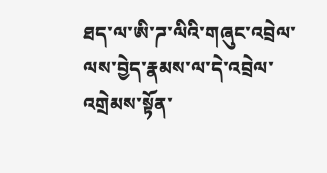ཐད་ལ་ཨི་ཌ་ལིའི་གཞུང་འབྲེལ་ལས་བྱེད་རྣམས་ལ་དེ་འབྲེལ་འགྲེམས་སྟོན་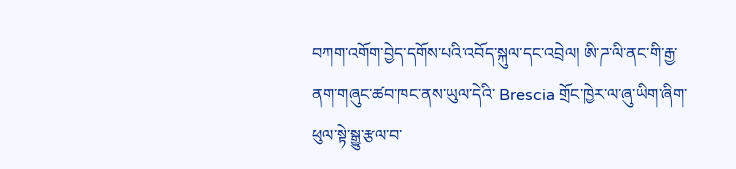བཀག་འགོག་བྱེད་དགོས་པའི་འབོད་སྐུལ་དང་འབྲེལ། ཨི་ཌ་ལི་ནང་གི་རྒྱ་ནག་གཞུང་ཚབ་ཁང་ནས་ཡུལ་དེའི་ Brescia གྲོང་ཁྱེར་ལ་ཞུ་ཡིག་ཞིག་ཕུལ་སྟེ་སྒྱུ་རྩལ་བ་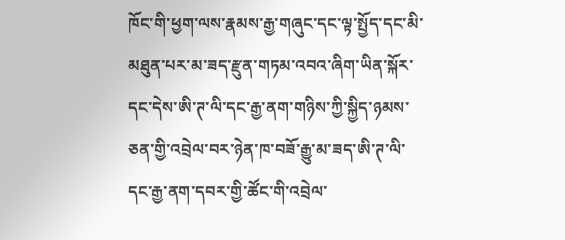ཁོང་གི་ཕྱག་ལས་རྣམས་རྒྱ་གཞུང་དང་ལྟ་སྤྱོད་དང་མི་མཐུན་པར་མ་ཟད་རྫུན་གཏམ་འབའ་ཞིག་ཡིན་སྐོར་དང་དེས་ཨི་ཊ་ལི་དང་རྒྱ་ནག་གཉིས་ཀྱི་སྐྱིད་ཉམས་ཅན་གྱི་འབྲེལ་བར་ཉེན་ཁ་བཟོ་རྒྱུ་མ་ཟད་ཨི་ཊ་ལི་དང་རྒྱ་ནག་དབར་གྱི་ཚོང་གི་འབྲེལ་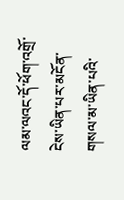ལམ་ལའང་དོ་ཕོག་འགྲོ་ངེས་ཡིན་པར་མངོན་གསལ་མ་ཡིན་པའི་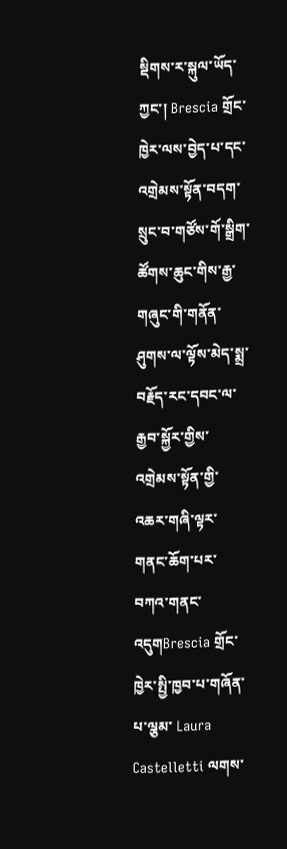སྡིགས་ར་སྐུལ་ཡོད་ཀྱང་། Brescia གྲོང་ཁྱེར་ལས་བྱེད་པ་དང་འགྲེམས་སྟོན་བདག་སྲུང་བ་གཙོས་གོ་སྒྲིག་ཚོགས་ཆུང་གིས་རྒྱ་གཞུང་གི་གནོན་ཤུགས་ལ་ལྟོས་མེད་སྨྲ་བརྗོད་རང་དབང་ལ་རྒྱབ་སྐྱོར་གྱིས་འགྲེམས་སྟོན་གྱི་འཆར་གཞི་ལྟར་གནང་ཆོག་པར་བཀའ་གནང་འདུགBrescia གྲོང་ཁྱེར་སྤྱི་ཁྱབ་པ་གཞོན་པ་ལྕམ་ Laura Castelletti ལགས་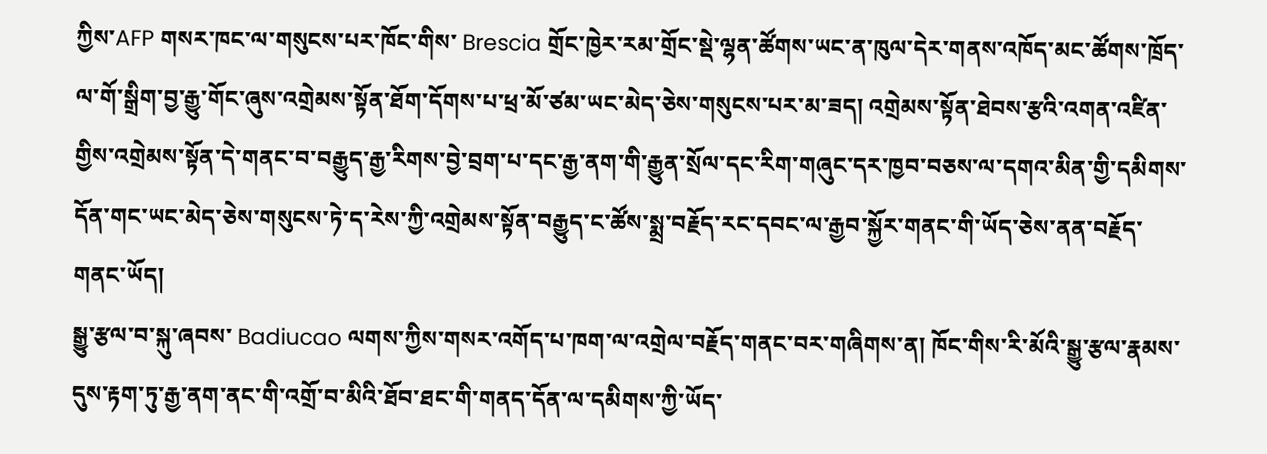ཀྱིས་AFP གསར་ཁང་ལ་གསུངས་པར་ཁོང་གིས་ Brescia གྲོང་ཁྱེར་རམ་གྲོང་སྡེ་ལྷན་ཚོགས་ཡང་ན་ཁུལ་དེར་གནས་འཁོད་མང་ཚོགས་ཁྲོད་ལ་གོ་སྒྲིག་བྱ་རྒྱུ་གོང་ཞུས་འགྲེམས་སྟོན་ཐོག་དོགས་པ་ཕྲ་མོ་ཙམ་ཡང་མེད་ཅེས་གསུངས་པར་མ་ཟད། འགྲེམས་སྟོན་ཐེབས་རྩའི་འགན་འཛིན་གྱིས་འགྲེམས་སྟོན་དེ་གནང་བ་བརྒྱུད་རྒྱ་རིགས་བྱེ་བྲག་པ་དང་རྒྱ་ནག་གི་རྒྱུན་སྲོལ་དང་རིག་གཞུང་དར་ཁྱབ་བཅས་ལ་དགའ་མིན་གྱི་དམིགས་དོན་གང་ཡང་མེད་ཅེས་གསུངས་ཏེ་ད་རེས་ཀྱི་འགྲེམས་སྟོན་བརྒྱུད་ང་ཚོས་སྨྲ་བརྗོད་རང་དབང་ལ་རྒྱབ་སྐྱོར་གནང་གི་ཡོད་ཅེས་ནན་བརྗོད་གནང་ཡོད།
སྒྱུ་རྩལ་བ་སྐུ་ཞབས་ Badiucao ལགས་ཀྱིས་གསར་འགོད་པ་ཁག་ལ་འགྲེལ་བརྗོད་གནང་བར་གཞིགས་ན། ཁོང་གིས་རི་མོའི་སྒྱུ་རྩལ་རྣམས་དུས་རྟག་ཏུ་རྒྱ་ནག་ནང་གི་འགྲོ་བ་མིའི་ཐོབ་ཐང་གི་གནད་དོན་ལ་དམིགས་ཀྱི་ཡོད་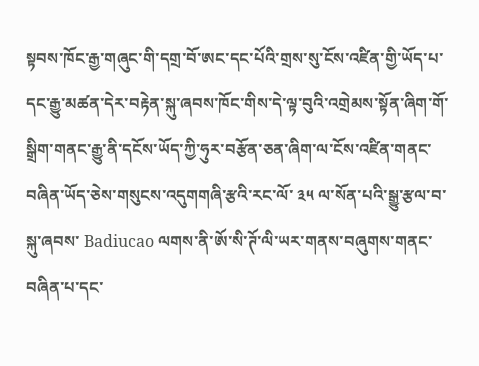སྟབས་ཁོང་རྒྱ་གཞུང་གི་དགྲ་བོ་ཨང་དང་པོའི་གྲས་སུ་ངོས་འཛིན་གྱི་ཡོད་པ་དང་རྒྱུ་མཚན་དེར་བརྟེན་སྐུ་ཞབས་ཁོང་གིས་དེ་ལྟ་བུའི་འགྲེམས་སྟོན་ཞིག་གོ་སྒྲིག་གནང་རྒྱུ་ནི་དངོས་ཡོད་ཀྱི་ཧུར་བརྩོན་ཅན་ཞིག་ལ་ངོས་འཛིན་གནང་བཞིན་ཡོད་ཅེས་གསུངས་འདུགགཞི་རྩའི་རང་ལོ་ ༣༥ ལ་སོན་པའི་སྒྱུ་རྩལ་བ་སྐུ་ཞབས་ Badiucao ལགས་ནི་ཨོ་སི་ཊོ་ལི་ཡར་གནས་བཞུགས་གནང་བཞིན་པ་དང་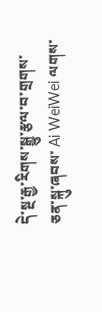དེ་སྔ་རྒྱ་རིགས་སྒྱུ་རྩལ་བ་གྲགས་ཅན་སྐུ་ཞབས་ Ai WeiWei ལགས་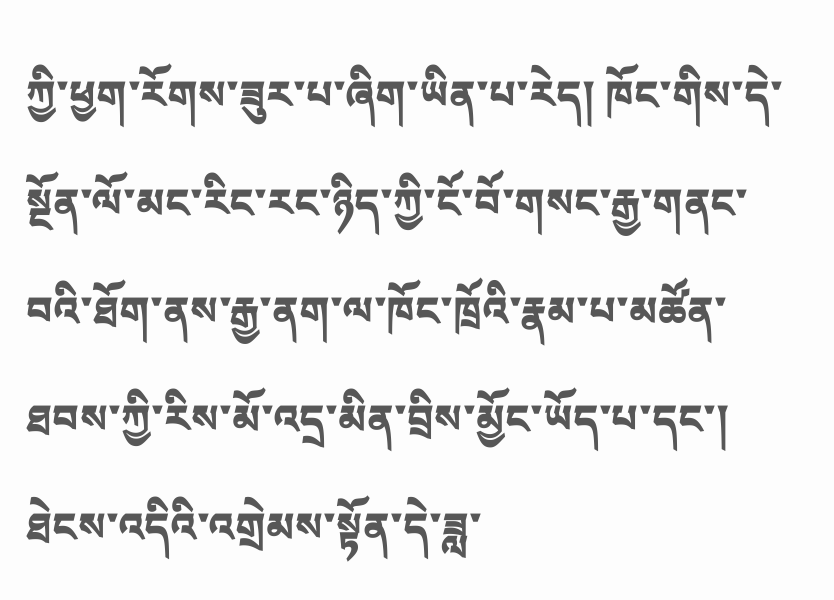ཀྱི་ཕྱག་རོགས་ཟུར་པ་ཞིག་ཡིན་པ་རེད། ཁོང་གིས་དེ་སྔོན་ལོ་མང་རིང་རང་ཉིད་ཀྱི་ངོ་བོ་གསང་རྒྱ་གནང་བའི་ཐོག་ནས་རྒྱ་ནག་ལ་ཁོང་ཁྲོའི་རྣམ་པ་མཚོན་ཐབས་ཀྱི་རིས་མོ་འདྲ་མིན་བྲིས་མྱོང་ཡོད་པ་དང་། ཐེངས་འདིའི་འགྲེམས་སྟོན་དེ་ཟླ་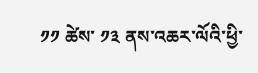༡༡ ཚེས་ ༡༣ ནས་འཆར་ལོའི་ཕྱི་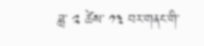ཟླ་ ༢ ཚེས་ ༡༣ བར་གནང་གི་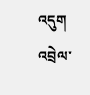འདུག
འབྲེལ་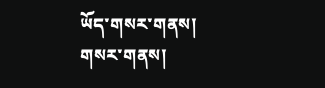ཡོད་གསར་གནས།
གསར་གནས།